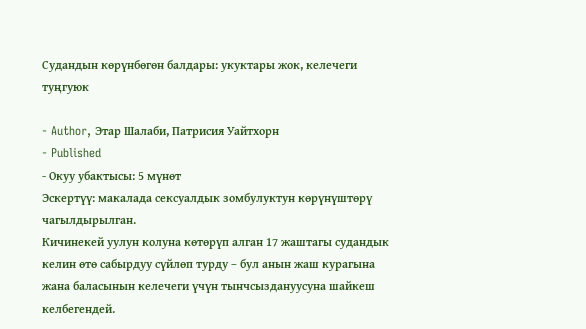Судандын көрүнбөгөн балдары: укуктары жок, келечеги туңгуюк

- Author, Этар Шалаби, Патрисия Уайтхорн
- Published
- Окуу убактысы: 5 мүнөт
Эскертүү: макалада сексуалдык зомбулуктун көрүнүштөрү чагылдырылган.
Кичинекей уулун колуна көтөрүп алган 17 жаштагы судандык келин өтө сабырдуу сүйлөп турду – бул анын жаш курагына жана баласынын келечеги үчүн тынчсыздануусуна шайкеш келбегендей.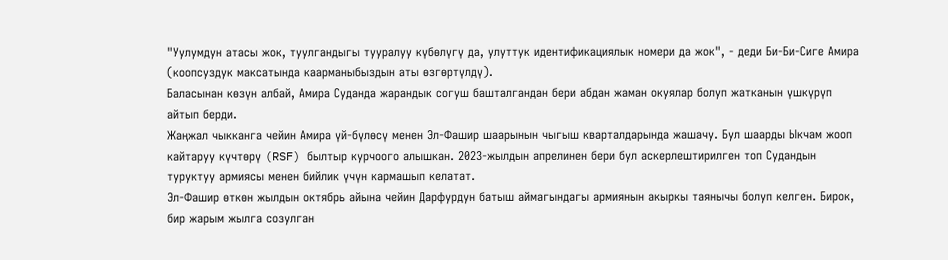"Уулумдун атасы жок, туулгандыгы тууралуу күбөлүгү да, улуттук идентификациялык номери да жок", - деди Би-Би-Сиге Амира (коопсуздук максатында каарманыбыздын аты өзгөртүлдү).
Баласынан көзүн албай, Амира Суданда жарандык согуш башталгандан бери абдан жаман окуялар болуп жатканын үшкүрүп айтып берди.
Жаңжал чыкканга чейин Амира үй-бүлөсү менен Эл-Фашир шаарынын чыгыш кварталдарында жашачу. Бул шаарды Ыкчам жооп кайтаруу күчтөрү (RSF) былтыр курчоого алышкан. 2023-жылдын апрелинен бери бул аскерлештирилген топ Судандын туруктуу армиясы менен бийлик үчүн кармашып келатат.
Эл-Фашир өткөн жылдын октябрь айына чейин Дарфурдун батыш аймагындагы армиянын акыркы таянычы болуп келген. Бирок, бир жарым жылга созулган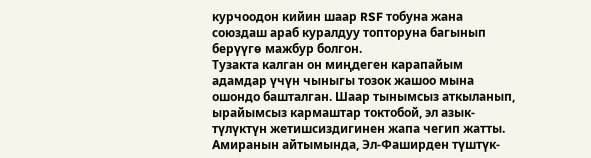курчоодон кийин шаар RSF тобуна жана союздаш араб куралдуу топторуна багынып берүүгө мажбур болгон.
Тузакта калган он миңдеген карапайым адамдар үчүн чыныгы тозок жашоо мына ошондо башталган. Шаар тынымсыз аткыланып, ырайымсыз кармаштар токтобой, эл азык-түлүктүн жетишсиздигинен жапа чегип жатты.
Амиранын айтымында, Эл-Фаширден түштүк-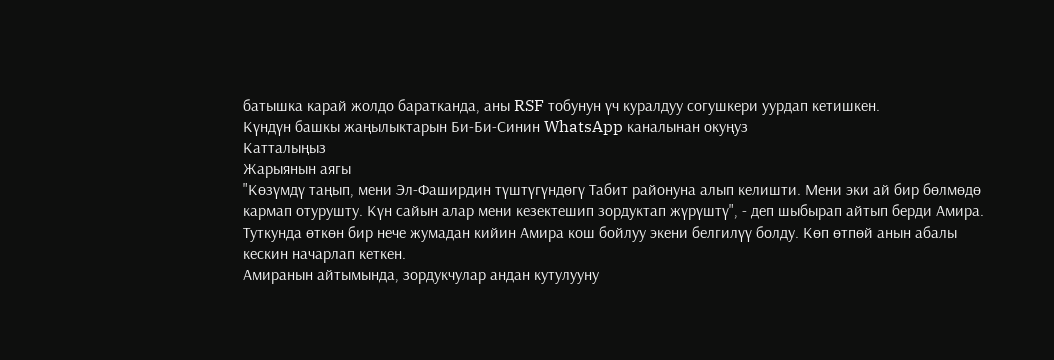батышка карай жолдо баратканда, аны RSF тобунун үч куралдуу согушкери уурдап кетишкен.
Күндүн башкы жаңылыктарын Би-Би-Синин WhatsApp каналынан окуңуз
Катталыңыз
Жарыянын аягы
"Көзүмдү таңып, мени Эл-Фаширдин түштүгүндөгү Табит районуна алып келишти. Мени эки ай бир бөлмөдө кармап отурушту. Күн сайын алар мени кезектешип зордуктап жүрүштү", - деп шыбырап айтып берди Амира.
Туткунда өткөн бир нече жумадан кийин Амира кош бойлуу экени белгилүү болду. Көп өтпөй анын абалы кескин начарлап кеткен.
Амиранын айтымында, зордукчулар андан кутулууну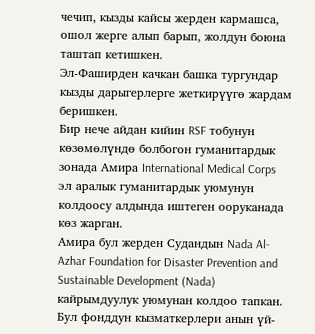чечип, кызды кайсы жерден кармашса, ошол жерге алып барып, жолдун боюна таштап кетишкен.
Эл-Фаширден качкан башка тургундар кызды дарыгерлерге жеткирүүгө жардам беришкен.
Бир нече айдан кийин RSF тобунун көзөмөлүндө болбогон гуманитардык зонада Амира International Medical Corps эл аралык гуманитардык уюмунун колдоосу алдында иштеген ооруканада көз жарган.
Амира бул жерден Судандын Nada Al-Azhar Foundation for Disaster Prevention and Sustainable Development (Nada) кайрымдуулук уюмунан колдоо тапкан.
Бул фонддун кызматкерлери анын үй-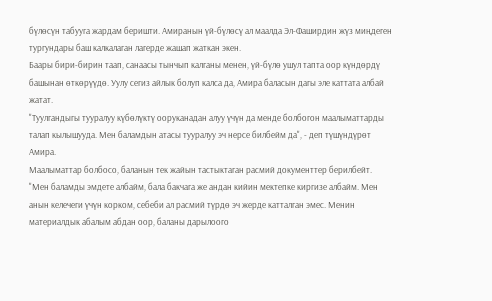бүлөсүн табууга жардам беришти. Амиранын үй-бүлөсү ал маалда Эл-Фаширдин жүз миңдеген тургундары баш калкалаган лагерде жашап жаткан экен.
Баары бири-бирин таап, санаасы тынчып калганы менен, үй-бүлө ушул тапта оор күндөрдү башынан өткөрүүдө. Уулу сегиз айлык болуп калса да, Амира баласын дагы эле каттата албай жатат.
"Туулгандыгы тууралуу күбөлүктү ооруканадан алуу үчүн да менде болбогон маалыматтарды талап кылышууда. Мен баламдын атасы тууралуу эч нерсе билбейм да", - деп түшүндүрөт Амира.
Маалыматтар болбосо, баланын тек жайын тастыктаган расмий документтер берилбейт.
"Мен баламды эмдете албайм, бала бакчага же андан кийин мектепке киргизе албайм. Мен анын келечеги үчүн корком, себеби ал расмий түрдө эч жерде катталган эмес. Менин материалдык абалым абдан оор, баланы дарылоого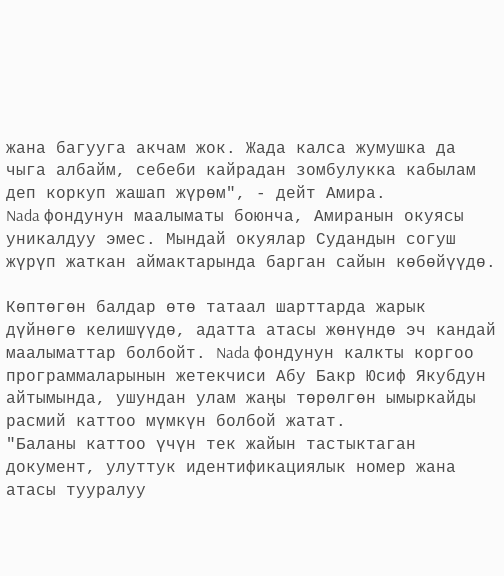жана багууга акчам жок. Жада калса жумушка да чыга албайм, себеби кайрадан зомбулукка кабылам деп коркуп жашап жүрөм", - дейт Амира.
Nada фондунун маалыматы боюнча, Амиранын окуясы уникалдуу эмес. Мындай окуялар Судандын согуш жүрүп жаткан аймактарында барган сайын көбөйүүдө.

Көптөгөн балдар өтө татаал шарттарда жарык дүйнөгө келишүүдө, адатта атасы жөнүндө эч кандай маалыматтар болбойт. Nada фондунун калкты коргоо программаларынын жетекчиси Абу Бакр Юсиф Якубдун айтымында, ушундан улам жаңы төрөлгөн ымыркайды расмий каттоо мүмкүн болбой жатат.
"Баланы каттоо үчүн тек жайын тастыктаган документ, улуттук идентификациялык номер жана атасы тууралуу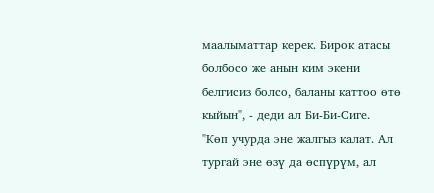маалыматтар керек. Бирок атасы болбосо же анын ким экени белгисиз болсо, баланы каттоо өтө кыйын", - деди ал Би-Би-Сиге.
"Көп учурда эне жалгыз калат. Ал тургай эне өзү да өспүрүм, ал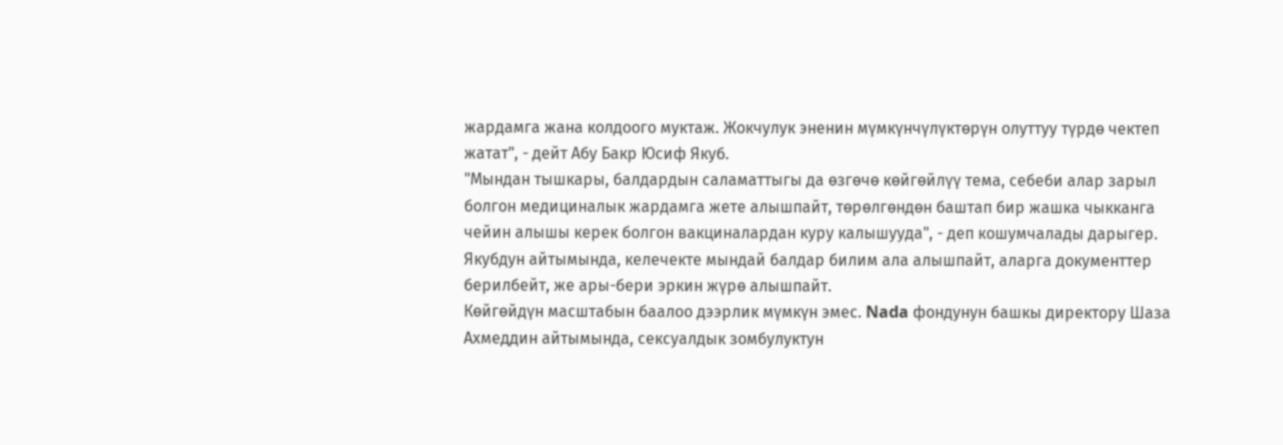жардамга жана колдоого муктаж. Жокчулук эненин мүмкүнчүлүктөрүн олуттуу түрдө чектеп жатат", - дейт Абу Бакр Юсиф Якуб.
"Мындан тышкары, балдардын саламаттыгы да өзгөчө көйгөйлүү тема, себеби алар зарыл болгон медициналык жардамга жете алышпайт, төрөлгөндөн баштап бир жашка чыкканга чейин алышы керек болгон вакциналардан куру калышууда", - деп кошумчалады дарыгер.
Якубдун айтымында, келечекте мындай балдар билим ала алышпайт, аларга документтер берилбейт, же ары-бери эркин жүрө алышпайт.
Көйгөйдүн масштабын баалоо дээрлик мүмкүн эмес. Nada фондунун башкы директору Шаза Ахмеддин айтымында, сексуалдык зомбулуктун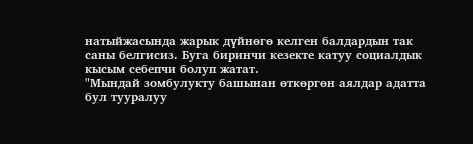натыйжасында жарык дүйнөгө келген балдардын так саны белгисиз. Буга биринчи кезекте катуу социалдык кысым себепчи болуп жатат.
"Мындай зомбулукту башынан өткөргөн аялдар адатта бул тууралуу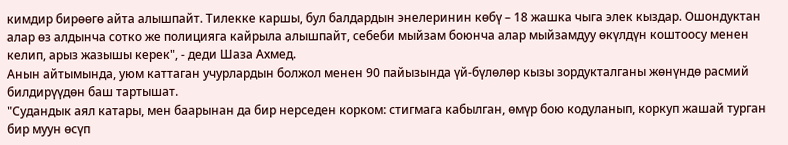кимдир бирөөгө айта алышпайт. Тилекке каршы, бул балдардын энелеринин көбү – 18 жашка чыга элек кыздар. Ошондуктан алар өз алдынча сотко же полицияга кайрыла алышпайт, себеби мыйзам боюнча алар мыйзамдуу өкүлдүн коштоосу менен келип, арыз жазышы керек", - деди Шаза Ахмед.
Анын айтымында, уюм каттаган учурлардын болжол менен 90 пайызында үй-бүлөлөр кызы зордукталганы жөнүндө расмий билдирүүдөн баш тартышат.
"Судандык аял катары, мен баарынан да бир нерседен корком: стигмага кабылган, өмүр бою кодуланып, коркуп жашай турган бир муун өсүп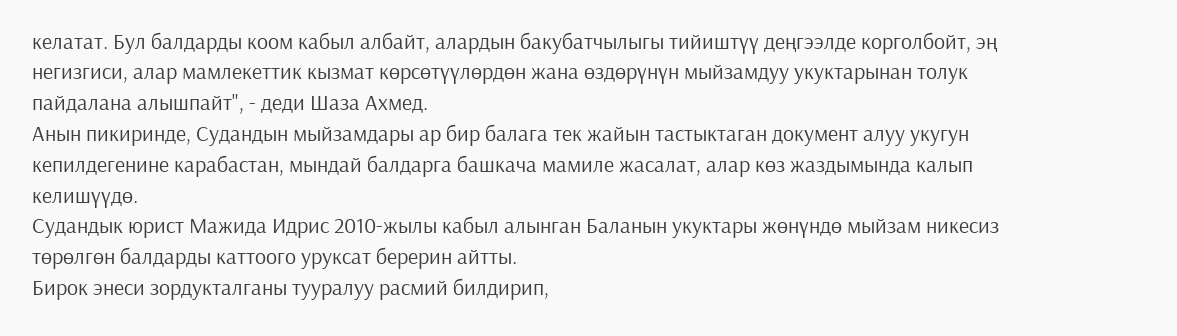келатат. Бул балдарды коом кабыл албайт, алардын бакубатчылыгы тийиштүү деңгээлде корголбойт, эң негизгиси, алар мамлекеттик кызмат көрсөтүүлөрдөн жана өздөрүнүн мыйзамдуу укуктарынан толук пайдалана алышпайт", - деди Шаза Ахмед.
Анын пикиринде, Судандын мыйзамдары ар бир балага тек жайын тастыктаган документ алуу укугун кепилдегенине карабастан, мындай балдарга башкача мамиле жасалат, алар көз жаздымында калып келишүүдө.
Судандык юрист Мажида Идрис 2010-жылы кабыл алынган Баланын укуктары жөнүндө мыйзам никесиз төрөлгөн балдарды каттоого уруксат берерин айтты.
Бирок энеси зордукталганы тууралуу расмий билдирип,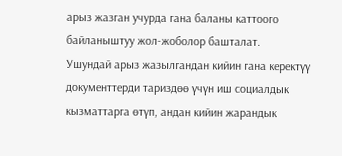арыз жазган учурда гана баланы каттоого байланыштуу жол-жоболор башталат.
Ушундай арыз жазылгандан кийин гана керектүү документтерди тариздөө үчүн иш социалдык кызматтарга өтүп, андан кийин жарандык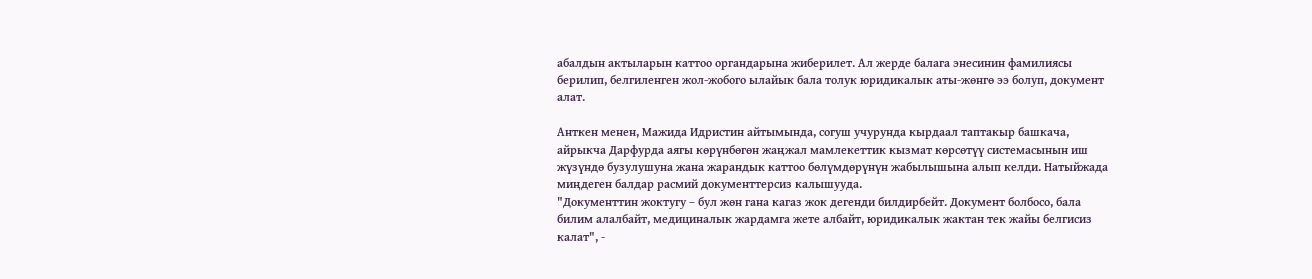абалдын актыларын каттоо органдарына жиберилет. Ал жерде балага энесинин фамилиясы берилип, белгиленген жол-жобого ылайык бала толук юридикалык аты-жөнгө ээ болуп, документ алат.

Анткен менен, Мажида Идристин айтымында, согуш учурунда кырдаал таптакыр башкача, айрыкча Дарфурда аягы көрүнбөгөн жаңжал мамлекеттик кызмат көрсөтүү системасынын иш жүзүндө бузулушуна жана жарандык каттоо бөлүмдөрүнүн жабылышына алып келди. Натыйжада миңдеген балдар расмий документтерсиз калышууда.
"Документтин жоктугу – бул жөн гана кагаз жок дегенди билдирбейт. Документ болбосо, бала билим алалбайт, медициналык жардамга жете албайт, юридикалык жактан тек жайы белгисиз калат", -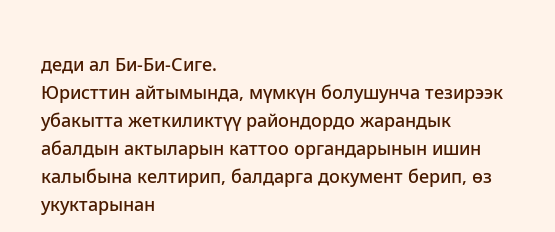деди ал Би-Би-Сиге.
Юристтин айтымында, мүмкүн болушунча тезирээк убакытта жеткиликтүү райондордо жарандык абалдын актыларын каттоо органдарынын ишин калыбына келтирип, балдарга документ берип, өз укуктарынан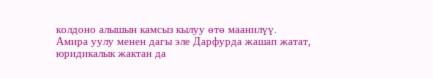колдоно алышын камсыз кылуу өтө маанилүү.
Амира уулу менен дагы эле Дарфурда жашап жатат, юридикалык жактан да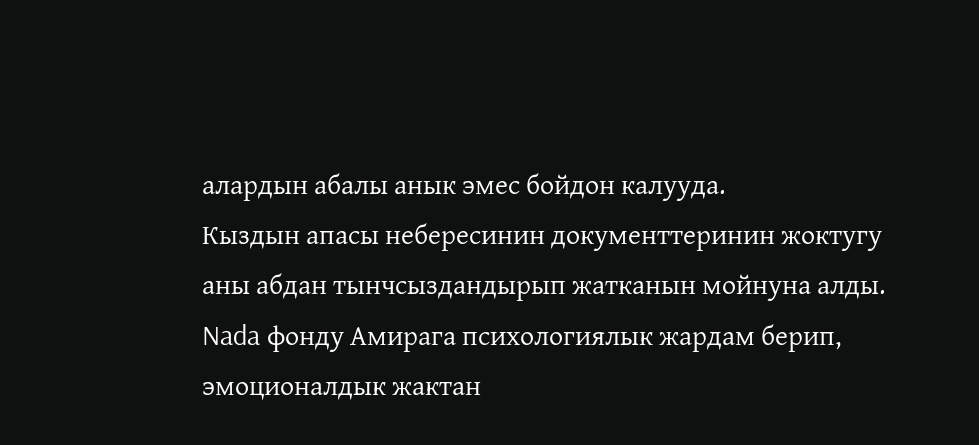алардын абалы анык эмес бойдон калууда.
Кыздын апасы небересинин документтеринин жоктугу аны абдан тынчсыздандырып жатканын мойнуна алды.
Nada фонду Амирага психологиялык жардам берип, эмоционалдык жактан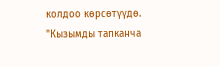колдоо көрсөтүүдө.
"Кызымды тапканча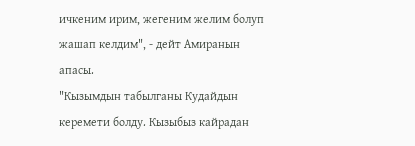ичкеним ирим, жегеним желим болуп жашап келдим", - дейт Амиранын апасы.
"Кызымдын табылганы Кудайдын керемети болду. Кызыбыз кайрадан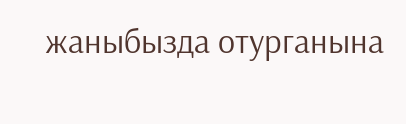жаныбызда отурганына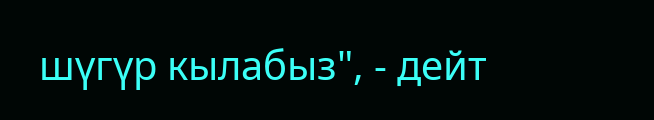шүгүр кылабыз", - дейт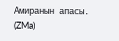Амиранын апасы. (ZMa)